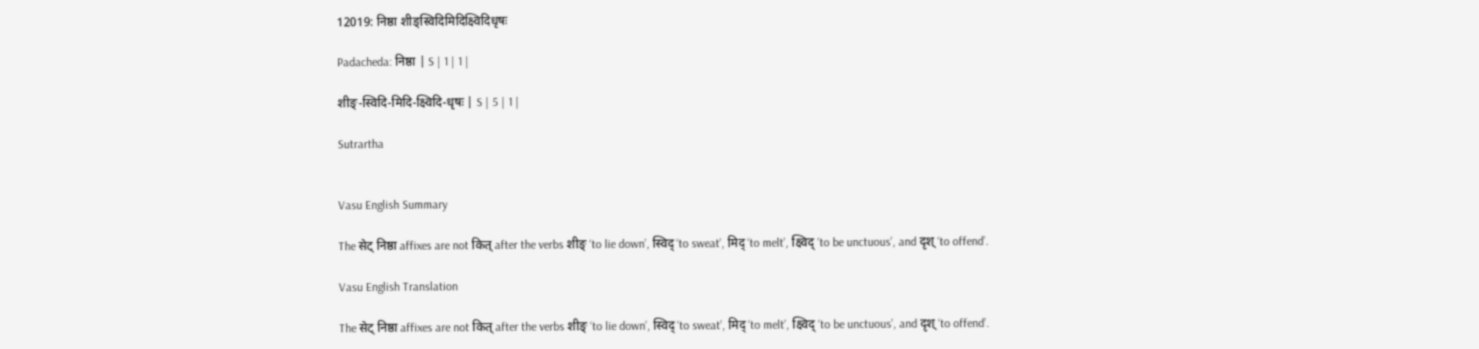12019: निष्ठा शीङ्स्विदिमिदिक्ष्विदिधृषः

Padacheda: निष्ठा | S | 1 | 1 |

शीङ्-स्विदि-मिदि-क्ष्विदि-धृषः | S | 5 | 1 |

Sutrartha


Vasu English Summary

The सेट् निष्ठा affixes are not कित् after the verbs शीङ् ‘to lie down’, स्विद् ‘to sweat’, मिद् ‘to melt’, क्ष्विद् ‘to be unctuous’, and दृश् ‘to offend’.

Vasu English Translation

The सेट् निष्ठा affixes are not कित् after the verbs शीङ् ‘to lie down’, स्विद् ‘to sweat’, मिद् ‘to melt’, क्ष्विद् ‘to be unctuous’, and दृश् ‘to offend’.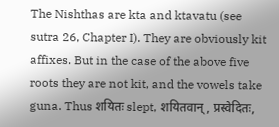The Nishthas are kta and ktavatu (see sutra 26, Chapter I). They are obviously kit affixes. But in the case of the above five roots they are not kit, and the vowels take guna. Thus शयितः slept, शयितवान्, प्रस्वेदितः,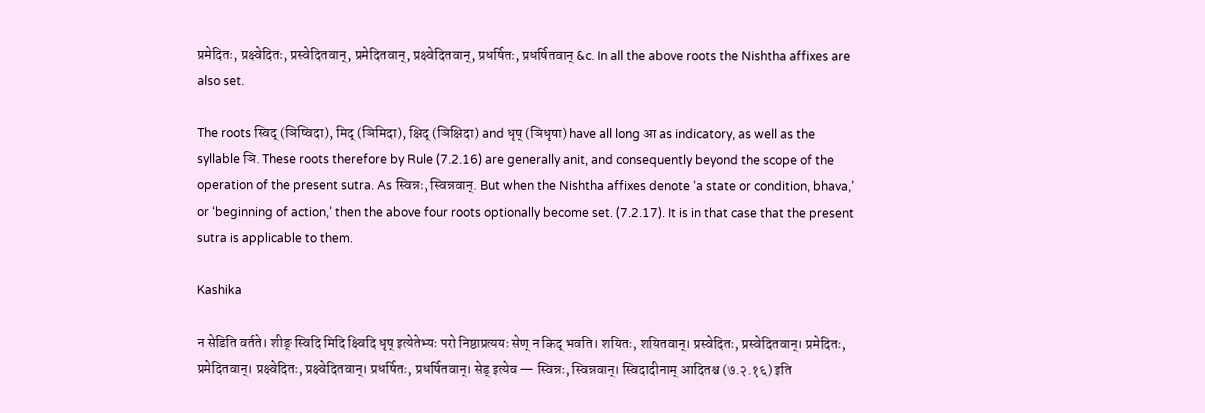प्रमेदितः, प्रक्ष्वेदितः, प्रस्वेदितवान्, प्रमेदितवान्, प्रक्ष्वेदितवान्, प्रधर्षितः, प्रधर्षितवान् &c. In all the above roots the Nishtha affixes are also set.

The roots स्विद् (ञिष्विदा), मिद् (ञिमिदा), क्षिद् (ञिक्षिदा) and धृष् (ञिधृषा) have all long आ as indicatory, as well as the syllable ञि. These roots therefore by Rule (7.2.16) are generally anit, and consequently beyond the scope of the operation of the present sutra. As स्विन्नः, स्विन्नवान्. But when the Nishtha affixes denote ‘a state or condition, bhava,’ or ‘beginning of action,’ then the above four roots optionally become set. (7.2.17). It is in that case that the present sutra is applicable to them.

Kashika

न सेडिति वर्तते। शीङ् स्विदि मिदि क्ष्विदि धृष् इत्येतेभ्यः परो निष्ठाप्रत्ययः सेण् न किद् भवति। शयितः, शयितवान्। प्रस्वेदितः, प्रस्वेदितवान्। प्रमेदितः, प्रमेदितवान्। प्रक्ष्वेदितः, प्रक्ष्वेदितवान्। प्रधर्षितः, प्रधर्षितवान्। सेड् इत्येव — स्विन्नः, स्विन्नवान्। स्विदादीनाम् आदितश्च (७.२.१६) इति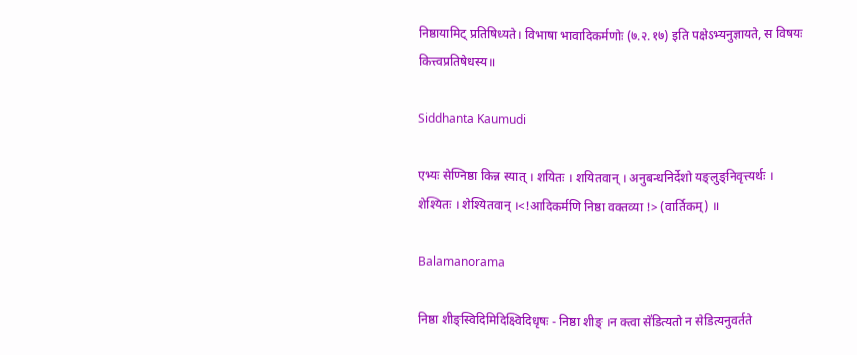निष्ठायामिट् प्रतिषिध्यते। विभाषा भावादिकर्मणोः (७.२.१७) इति पक्षेऽभ्यनुज्ञायते, स विषयः कित्त्वप्रतिषेधस्य॥

Siddhanta Kaumudi

एभ्यः सेण्निष्ठा किन्न स्यात् । शयितः । शयितवान् । अनुबन्धनिर्देशो यङ्लुङ्निवृत्त्यर्थः । शेश्यितः । शेश्यितवान् ।<!आदिकर्मणि निष्ठा वक्तव्या !> (वार्तिकम्) ॥

Balamanorama

निष्ठा शीङ्स्विदिमिदिक्ष्विदिधृषः - निष्ठा शीङ् ।न क्त्वा से॑डित्यतो न सेडित्यनुवर्तते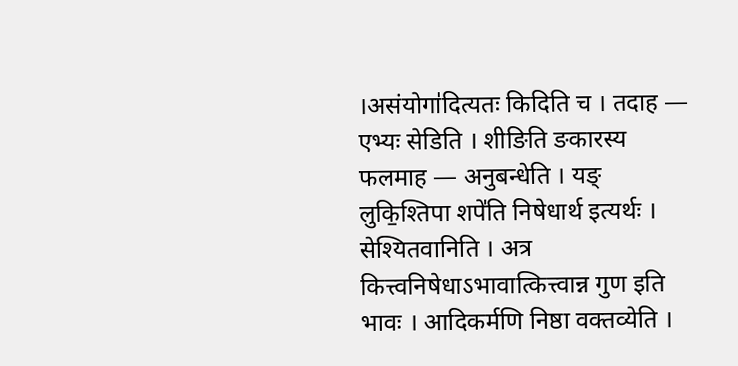।असंयोगा॑दित्यतः किदिति च । तदाह — एभ्यः सेडिति । शीङिति ङकारस्य फलमाह — अनुबन्धेति । यङ् लुकि॒श्तिपा शपे॑ति निषेधार्थ इत्यर्थः । सेश्यितवानिति । अत्र कित्त्वनिषेधाऽभावात्कित्त्वान्न गुण इति भावः । आदिकर्मणि निष्ठा वक्तव्येति ।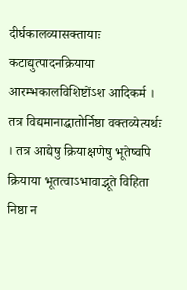दीर्घकालव्यासक्तायाः कटाद्युत्पादनक्रियाया आरम्भकालविशिष्टोंऽश आदिकर्म । तत्र विद्यमानाद्धातोर्निष्ठा वक्तव्येत्यर्थः । तत्र आद्येषु क्रियाक्षणेषु भूतेष्वपि क्रियाया भूतत्वाऽभावाद्भूते विहिता निष्ठा न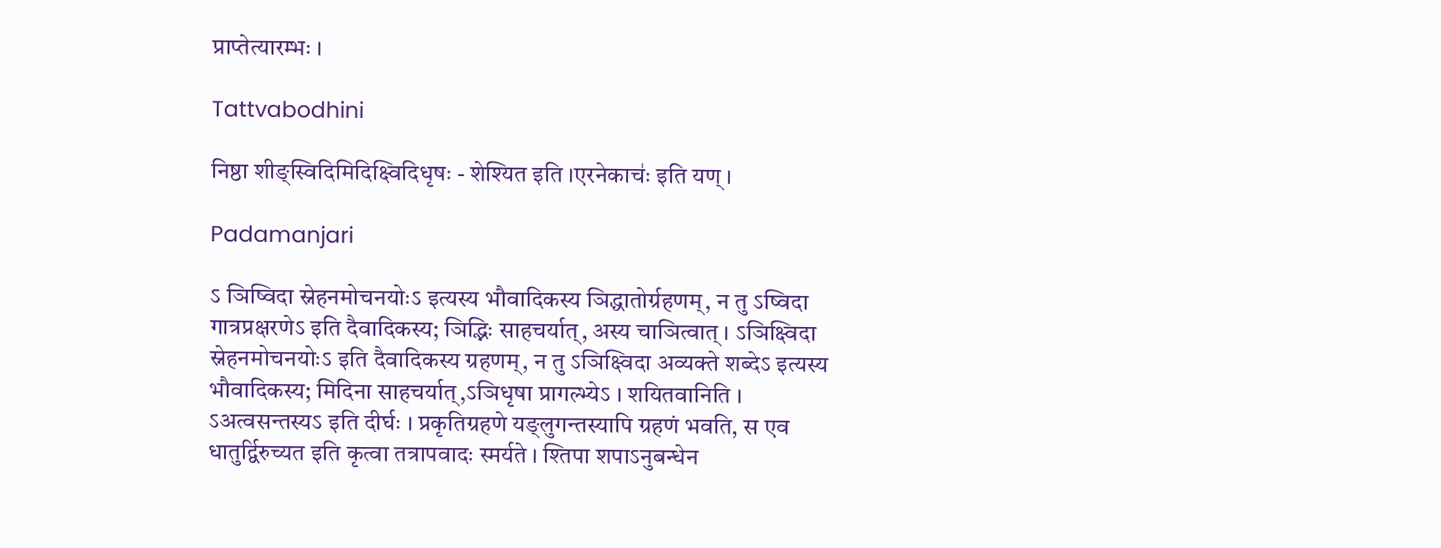प्राप्तेत्यारम्भः ।

Tattvabodhini

निष्ठा शीङ्स्विदिमिदिक्ष्विदिधृषः - शेश्यित इति ।एरनेकाचः॑ इति यण् ।

Padamanjari

ऽ ञिष्विदा स्नेहनमोचनयोःऽ इत्यस्य भौवादिकस्य ञिद्धातोर्ग्रहणम्, न तु ऽष्विदा गात्रप्रक्षरणेऽ इति दैवादिकस्य; ञिद्भिः साहचर्यात्, अस्य चाञित्वात् । ऽञिक्ष्विदा स्नेहनमोचनयोःऽ इति दैवादिकस्य ग्रहणम्, न तु ऽञिक्ष्विदा अव्यक्ते शब्देऽ इत्यस्य भौवादिकस्य; मिदिना साहचर्यात्,ऽञिधृषा प्रागल्भ्येऽ । शयितवानिति । ऽअत्वसन्तस्यऽ इति दीर्घः । प्रकृतिग्रहणे यङ्लुगन्तस्यापि ग्रहणं भवति, स एव धातुर्द्विरुच्यत इति कृत्वा तत्रापवादः स्मर्यते । श्तिपा शपाऽनुबन्धेन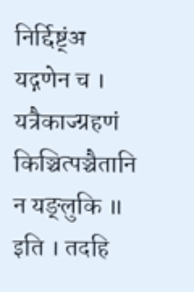निर्द्दिष्ट्ंअ यद्गणेन च । यत्रैकाज्ग्रहणं किञ्चित्पञ्चैतानि न यङ्लुकि ॥ इति । तदहि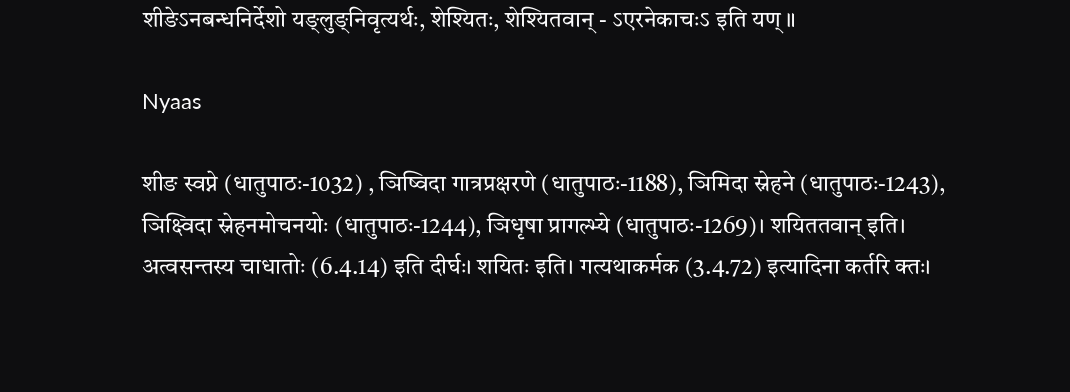शीङेऽनबन्धनिर्देशो यङ्लुङ्निवृत्यर्थः, शेश्यितः, शेश्यितवान् - ऽएरनेकाचःऽ इति यण् ॥

Nyaas

शीङ स्वप्ने (धातुपाठः-1032) , ञिष्विदा गात्रप्रक्षरणे (धातुपाठः-1188), ञिमिदा स्नेहने (धातुपाठः-1243), ञिक्ष्विदा स्नेहनमोचनयोः (धातुपाठः-1244), ञिधृषा प्रागल्भ्ये (धातुपाठः-1269)। शयिततवान् इति। अत्वसन्तस्य चाधातोः (6.4.14) इति दीर्घः। शयितः इति। गत्यथाकर्मक (3.4.72) इत्यादिना कर्तरि क्तः।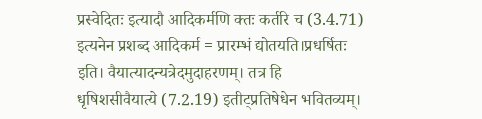प्रस्वेदितः इत्यादौ आदिकर्मणि क्तः कर्तरि च (3.4.71) इत्यनेन प्रशब्द आदिकर्म = प्रारम्भं द्योतयति।प्रधर्षितः इति। वैयात्यादन्यत्रेदमुदाहरणम्। तत्र हि धृषिशसीवैयात्ये (7.2.19) इतीट्प्रतिषेधेन भवितव्यम्।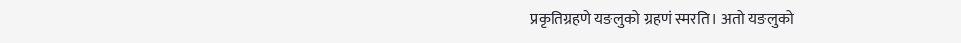प्रकृतिग्रहणे यङलुको ग्रहणं स्मरति। अतो यङलुको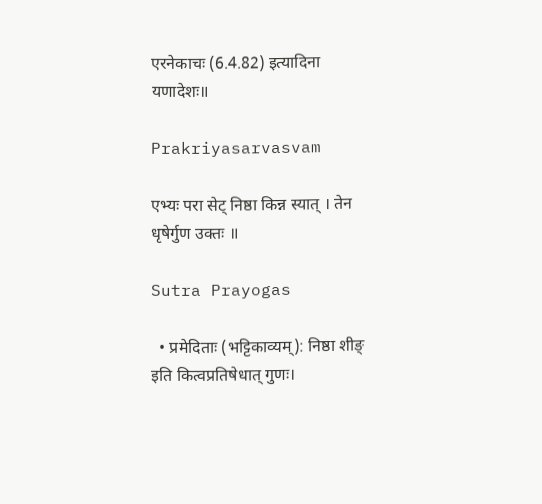एरनेकाचः (6.4.82) इत्यादिना यणादेशः॥

Prakriyasarvasvam

एभ्यः परा सेट् निष्ठा किन्न स्यात् । तेन धृषेर्गुण उक्तः ॥

Sutra Prayogas

  • प्रमेदिताः (भट्टिकाव्यम्): निष्ठा शीङ् इति कित्वप्रतिषेधात् गुणः।